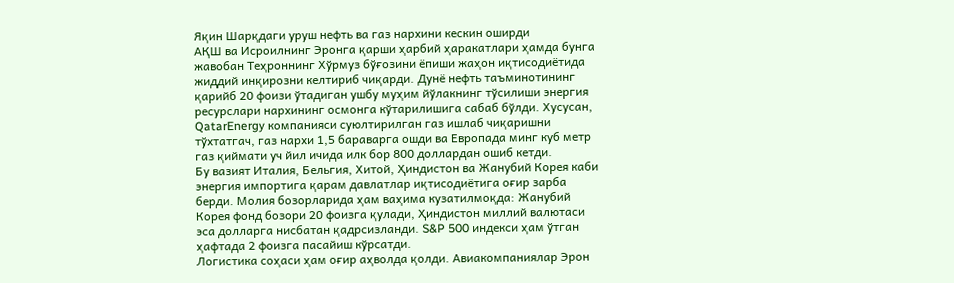Яқин Шарқдаги уруш нефть ва газ нархини кескин оширди
АҚШ ва Исроилнинг Эронга қарши ҳарбий ҳаракатлари ҳамда бунга жавобан Теҳроннинг Хўрмуз бўғозини ёпиши жаҳон иқтисодиётида жиддий инқирозни келтириб чиқарди. Дунё нефть таъминотининг қарийб 20 фоизи ўтадиган ушбу муҳим йўлакнинг тўсилиши энергия ресурслари нархининг осмонга кўтарилишига сабаб бўлди. Хусусан, QatarEnergy компанияси суюлтирилган газ ишлаб чиқаришни тўхтатгач, газ нархи 1,5 бараварга ошди ва Европада минг куб метр газ қиймати уч йил ичида илк бор 800 доллардан ошиб кетди.
Бу вазият Италия, Бельгия, Хитой, Ҳиндистон ва Жанубий Корея каби энергия импортига қарам давлатлар иқтисодиётига оғир зарба берди. Молия бозорларида ҳам ваҳима кузатилмоқда: Жанубий Корея фонд бозори 20 фоизга қулади, Ҳиндистон миллий валютаси эса долларга нисбатан қадрсизланди. S&P 500 индекси ҳам ўтган ҳафтада 2 фоизга пасайиш кўрсатди.
Логистика соҳаси ҳам оғир аҳволда қолди. Авиакомпаниялар Эрон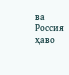ва Россия ҳаво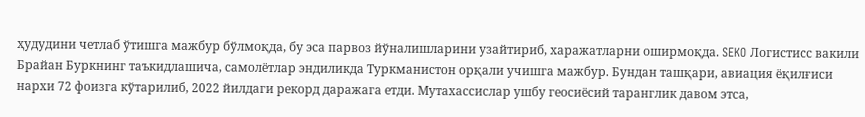ҳудудини четлаб ўтишга мажбур бўлмоқда, бу эса парвоз йўналишларини узайтириб, харажатларни оширмоқда. SEKO Логистиcс вакили Брайан Буркнинг таъкидлашича, самолётлар эндиликда Туркманистон орқали учишга мажбур. Бундан ташқари, авиация ёқилғиси нархи 72 фоизга кўтарилиб, 2022 йилдаги рекорд даражага етди. Мутахассислар ушбу геосиёсий таранглик давом этса,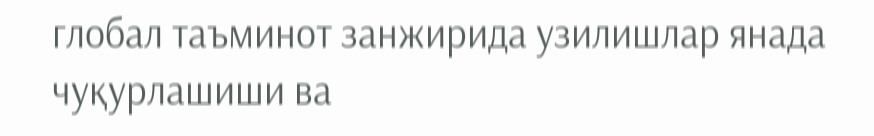глобал таъминот занжирида узилишлар янада чуқурлашиши ва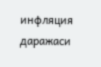инфляция даражаси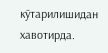кўтарилишидан хавотирда.